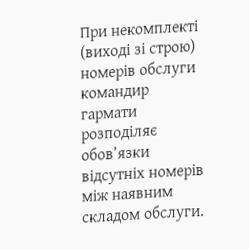При некомплекті (виході зі строю) номерів обслуги командир гармати розподіляє обов’язки відсутніх номерів між наявним складом обслуги.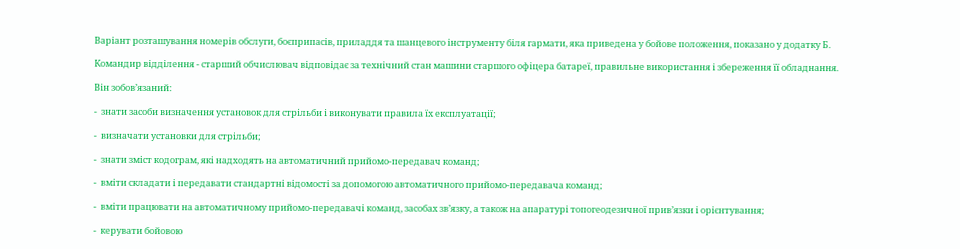Варіант розташування номерів обслуги, боєприпасів, приладдя та шанцевого інструменту біля гармати, яка приведена у бойове положення, показано у додатку Б.

Командир відділення - старший обчислювач відповідає за технічний стан машини старшого офіцера батареї, правильне використання і збереження її обладнання.

Він зобов’язаний:

-  знати засоби визначення установок для стрільби і виконувати правила їх експлуатації;

-  визначати установки для стрільби;

-  знати зміст кодограм, які надходять на автоматичний прийомо-передавач команд;

-  вміти складати і передавати стандартні відомості за допомогою автоматичного прийомо-передавача команд;

-  вміти працювати на автоматичному прийомо-передавачі команд, засобах зв’язку, а також на апаратурі топогеодезичної прив’язки і орієнтування;

-  керувати бойовою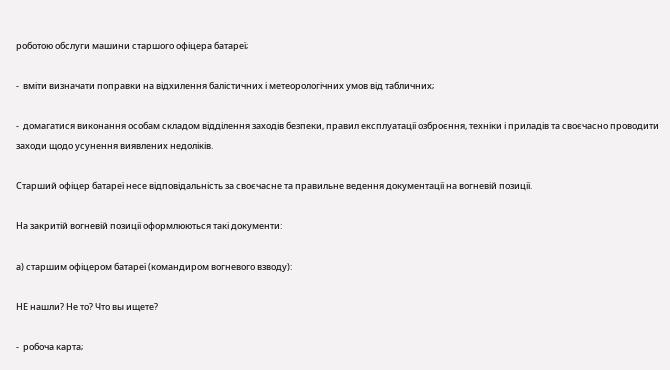роботою обслуги машини старшого офіцера батареї;

-  вміти визначати поправки на відхилення балістичних і метеорологічних умов від табличних;

-  домагатися виконання особам складом відділення заходів безпеки, правил експлуатації озброєння, техніки і приладів та своєчасно проводити заходи щодо усунення виявлених недоліків.

Старший офіцер батареї несе відповідальність за своєчасне та правильне ведення документації на вогневій позиції.

На закритій вогневій позиції оформлюються такі документи:

а) старшим офіцером батареї (командиром вогневого взводу):

НЕ нашли? Не то? Что вы ищете?

-  робоча карта;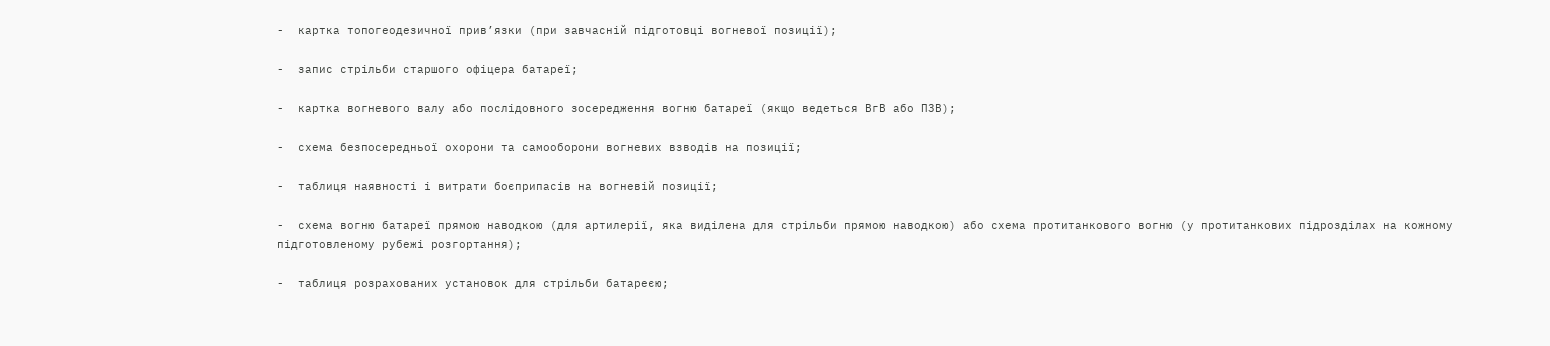-  картка топогеодезичної прив’язки (при завчасній підготовці вогневої позиції);

-  запис стрільби старшого офіцера батареї;

-  картка вогневого валу або послідовного зосередження вогню батареї (якщо ведеться ВгВ або ПЗВ);

-  схема безпосередньої охорони та самооборони вогневих взводів на позиції;

-  таблиця наявності і витрати боєприпасів на вогневій позиції;

-  схема вогню батареї прямою наводкою (для артилерії, яка виділена для стрільби прямою наводкою) або схема протитанкового вогню (у протитанкових підрозділах на кожному підготовленому рубежі розгортання);

-  таблиця розрахованих установок для стрільби батареєю;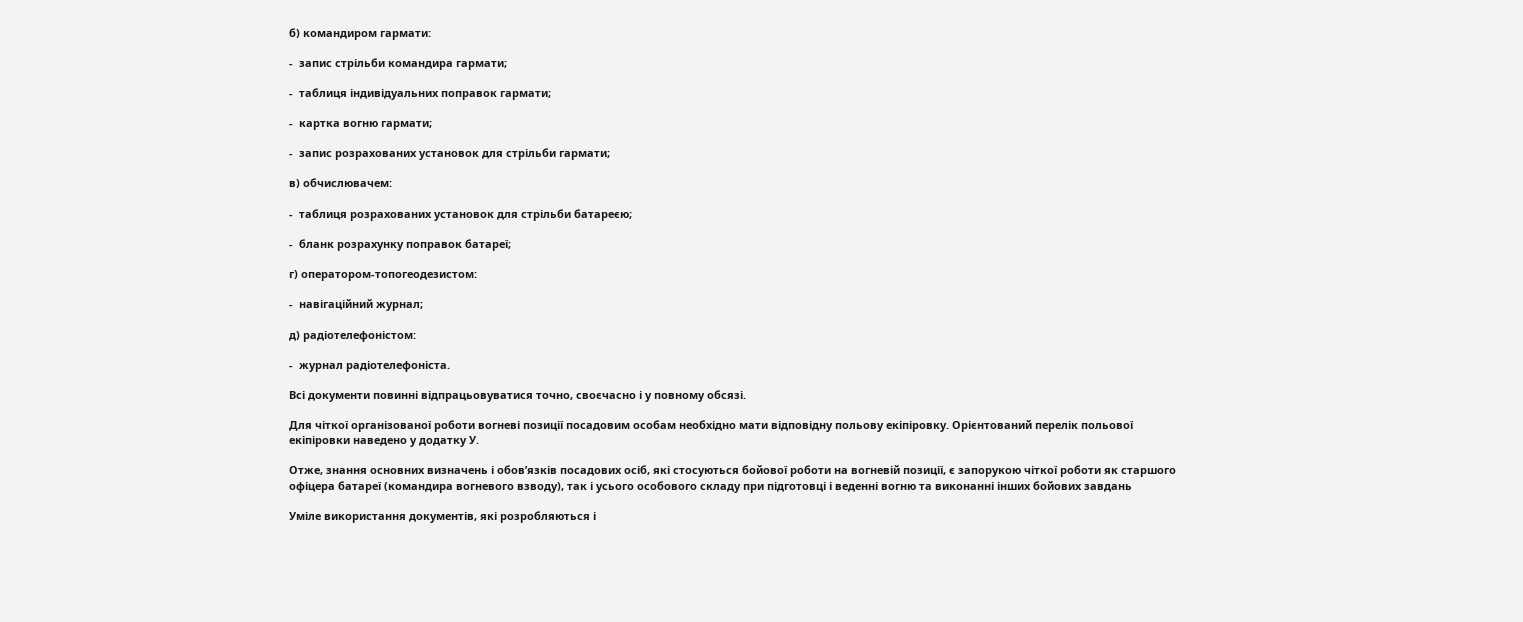б) командиром гармати:

-  запис стрільби командира гармати;

-  таблиця індивідуальних поправок гармати;

-  картка вогню гармати;

-  запис розрахованих установок для стрільби гармати;

в) обчислювачем:

-  таблиця розрахованих установок для стрільби батареєю;

-  бланк розрахунку поправок батареї;

г) оператором-топогеодезистом:

-  навігаційний журнал;

д) радіотелефоністом:

-  журнал радіотелефоніста.

Всі документи повинні відпрацьовуватися точно, своєчасно і у повному обсязі.

Для чіткої організованої роботи вогневі позиції посадовим особам необхідно мати відповідну польову екіпіровку. Орієнтований перелік польової екіпіровки наведено у додатку У.

Отже, знання основних визначень і обов’язків посадових осіб, які стосуються бойової роботи на вогневій позиції, є запорукою чіткої роботи як старшого офіцера батареї (командира вогневого взводу), так і усього особового складу при підготовці і веденні вогню та виконанні інших бойових завдань

Уміле використання документів, які розробляються і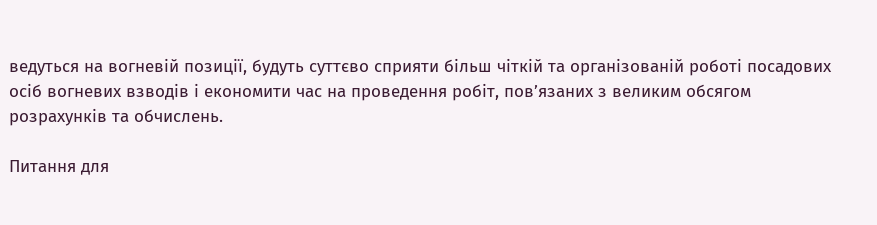ведуться на вогневій позиції, будуть суттєво сприяти більш чіткій та організованій роботі посадових осіб вогневих взводів і економити час на проведення робіт, пов’язаних з великим обсягом розрахунків та обчислень.

Питання для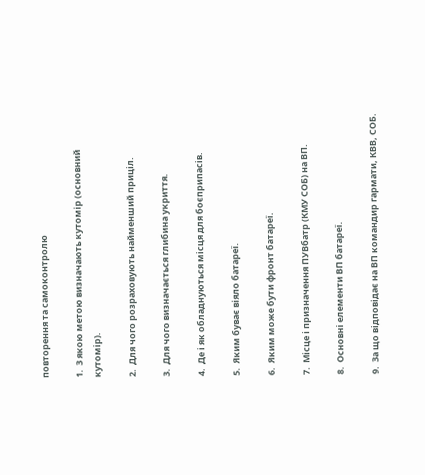повторення та самоконтролю

1.  З якою метою визначають кутомір (основний кутомір).

2.  Для чого розраховують найменший приціл.

3.  Для чого визначається глибина укриття.

4.  Де і як обладнуються місця для боєприпасів.

5.  Яким буває віяло батареї.

6.  Яким може бути фронт батареї.

7.  Місце і призначення ПУВбатр (КМУ СОБ) на ВП.

8.  Основні елементи ВП батареї.

9.  За що відповідає на ВП командир гармати, КВВ, СОБ.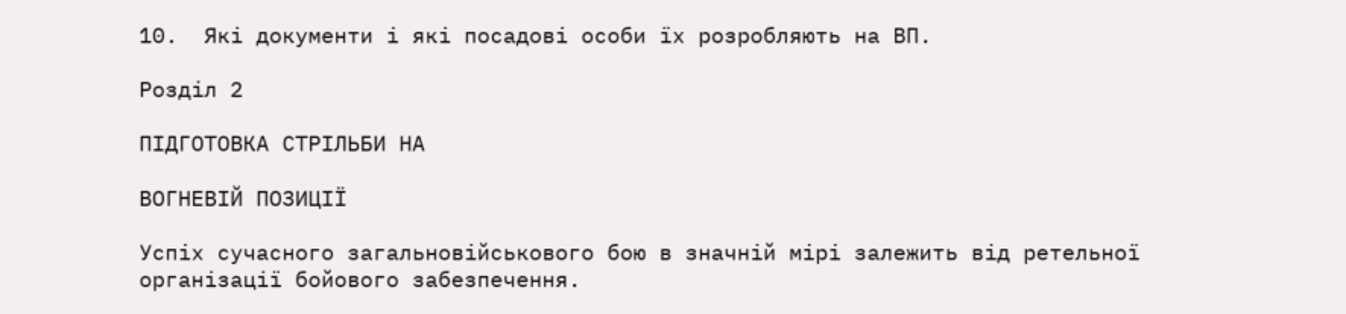10.  Які документи і які посадові особи їх розробляють на ВП.

Розділ 2

ПІДГОТОВКА СТРІЛЬБИ НА

ВОГНЕВІЙ ПОЗИЦІЇ

Успіх сучасного загальновійськового бою в значній мірі залежить від ретельної організації бойового забезпечення.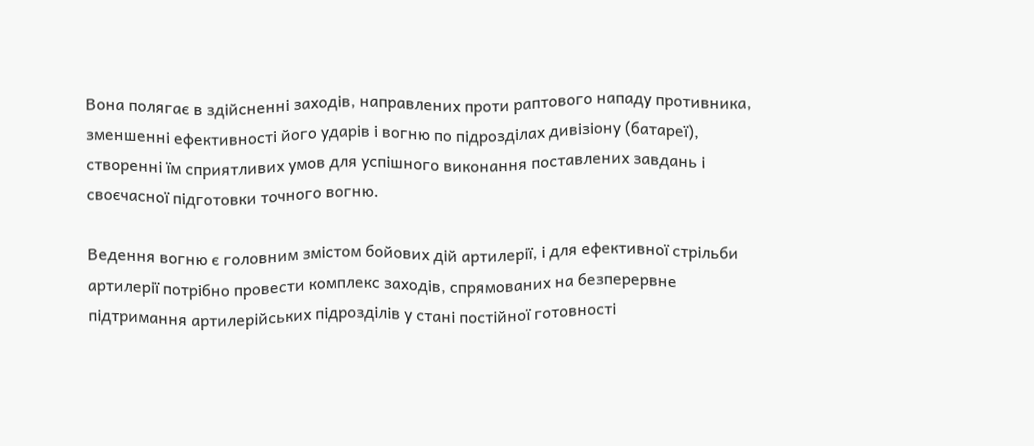Вона полягає в здійсненні заходів, направлених проти раптового нападу противника, зменшенні ефективності його ударів і вогню по підрозділах дивізіону (батареї), створенні їм сприятливих умов для успішного виконання поставлених завдань і своєчасної підготовки точного вогню.

Ведення вогню є головним змістом бойових дій артилерії, і для ефективної стрільби артилерії потрібно провести комплекс заходів, спрямованих на безперервне підтримання артилерійських підрозділів у стані постійної готовності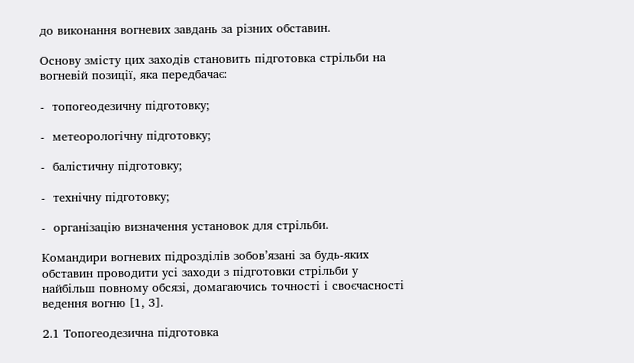до виконання вогневих завдань за різних обставин.

Основу змісту цих заходів становить підготовка стрільби на вогневій позиції, яка передбачає:

-  топогеодезичну підготовку;

-  метеорологічну підготовку;

-  балістичну підготовку;

-  технічну підготовку;

-  організацію визначення установок для стрільби.

Командири вогневих підрозділів зобов’язані за будь-яких обставин проводити усі заходи з підготовки стрільби у найбільш повному обсязі, домагаючись точності і своєчасності ведення вогню [1, 3].

2.1 Топогеодезична підготовка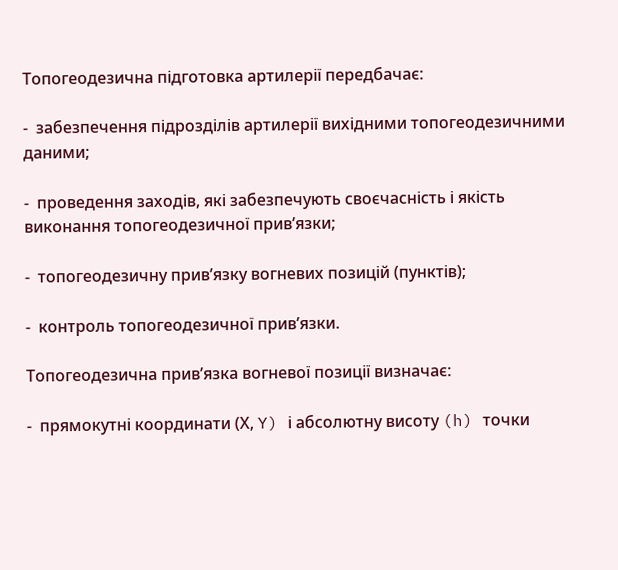Топогеодезична підготовка артилерії передбачає:

-  забезпечення підрозділів артилерії вихідними топогеодезичними даними;

-  проведення заходів, які забезпечують своєчасність і якість виконання топогеодезичної прив’язки;

-  топогеодезичну прив’язку вогневих позицій (пунктів);

-  контроль топогеодезичної прив’язки.

Топогеодезична прив’язка вогневої позиції визначає:

-  прямокутні координати (Х, Y) і абсолютну висоту (h) точки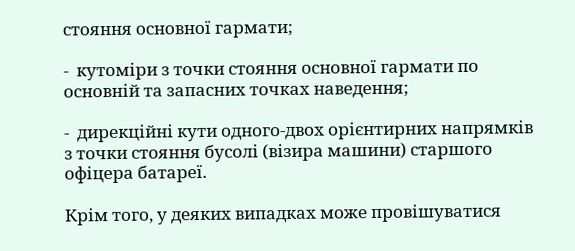стояння основної гармати;

-  кутоміри з точки стояння основної гармати по основній та запасних точках наведення;

-  дирекційні кути одного-двох орієнтирних напрямків з точки стояння бусолі (візира машини) старшого офіцера батареї.

Крім того, у деяких випадках може провішуватися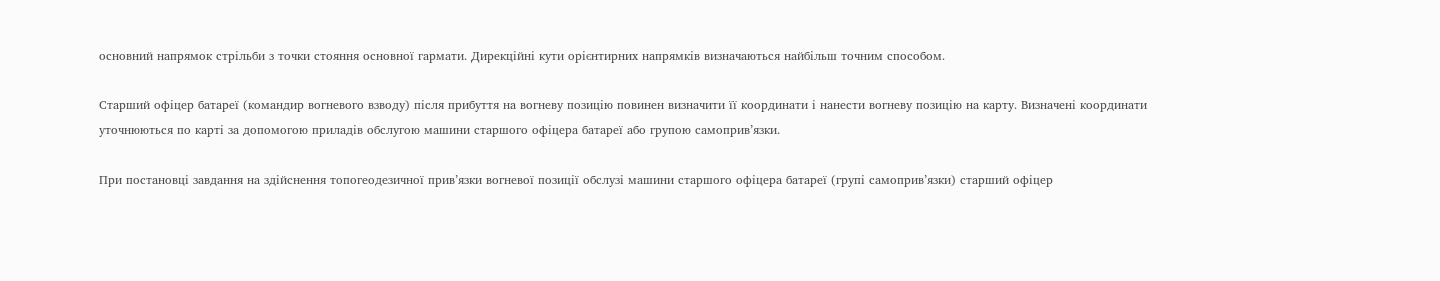основний напрямок стрільби з точки стояння основної гармати. Дирекційні кути орієнтирних напрямків визначаються найбільш точним способом.

Старший офіцер батареї (командир вогневого взводу) після прибуття на вогневу позицію повинен визначити її координати і нанести вогневу позицію на карту. Визначені координати уточнюються по карті за допомогою приладів обслугою машини старшого офіцера батареї або групою самоприв’язки.

При постановці завдання на здійснення топогеодезичної прив’язки вогневої позиції обслузі машини старшого офіцера батареї (групі самоприв’язки) старший офіцер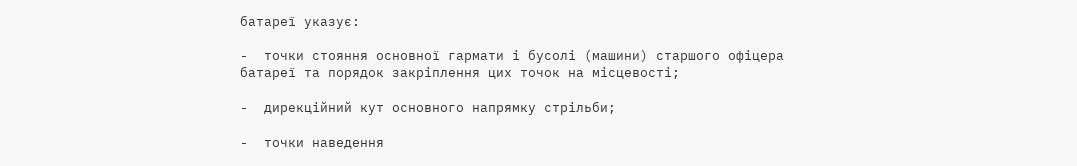батареї указує:

-  точки стояння основної гармати і бусолі (машини) старшого офіцера батареї та порядок закріплення цих точок на місцевості;

-  дирекційний кут основного напрямку стрільби;

-  точки наведення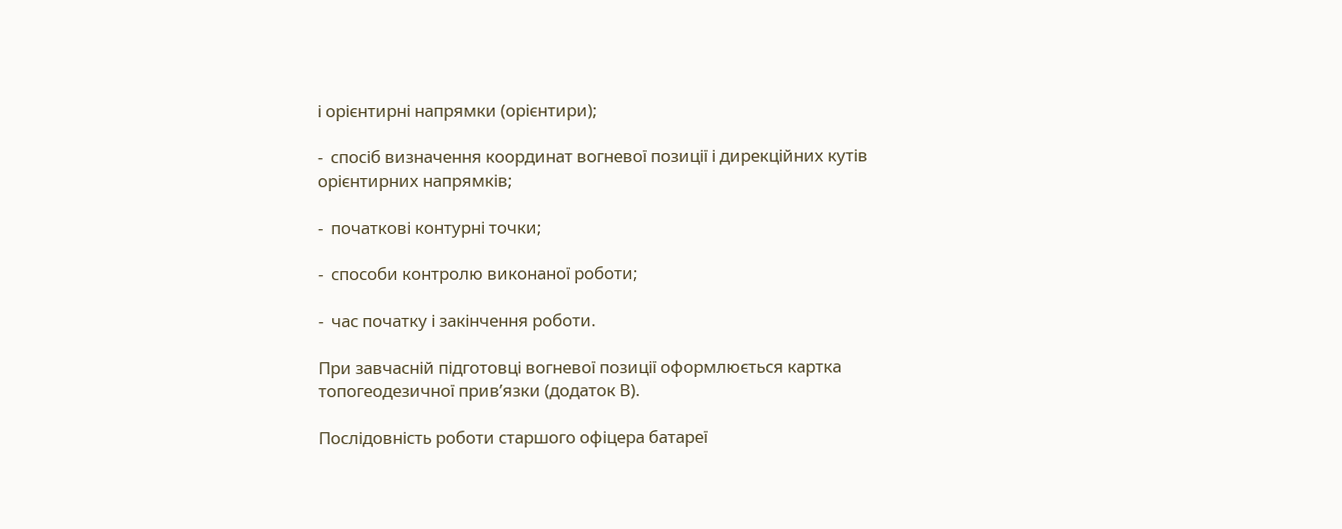і орієнтирні напрямки (орієнтири);

-  спосіб визначення координат вогневої позиції і дирекційних кутів орієнтирних напрямків;

-  початкові контурні точки;

-  способи контролю виконаної роботи;

-  час початку і закінчення роботи.

При завчасній підготовці вогневої позиції оформлюється картка топогеодезичної прив’язки (додаток В).

Послідовність роботи старшого офіцера батареї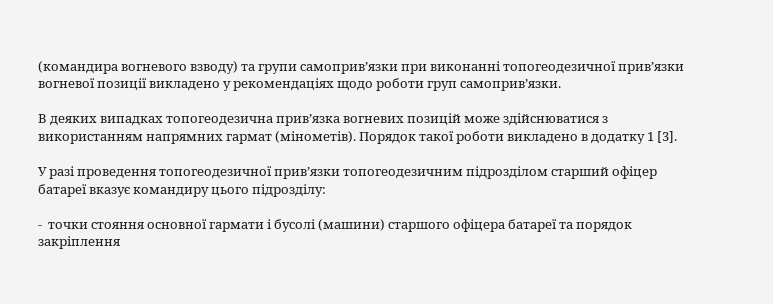(командира вогневого взводу) та групи самоприв’язки при виконанні топогеодезичної прив’язки вогневої позиції викладено у рекомендаціях щодо роботи груп самоприв’язки.

В деяких випадках топогеодезична прив’язка вогневих позицій може здійснюватися з використанням напрямних гармат (мінометів). Порядок такої роботи викладено в додатку 1 [3].

У разі проведення топогеодезичної прив’язки топогеодезичним підрозділом старший офіцер батареї вказує командиру цього підрозділу:

-  точки стояння основної гармати і бусолі (машини) старшого офіцера батареї та порядок закріплення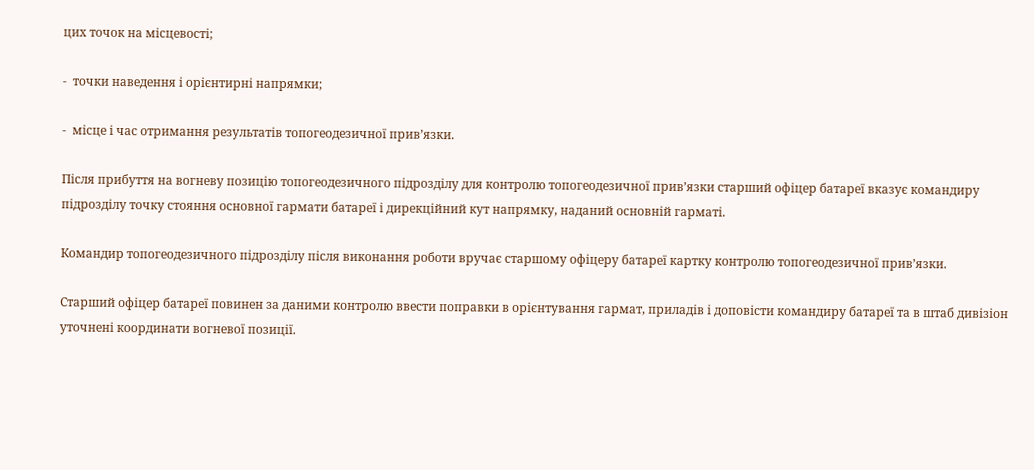цих точок на місцевості;

-  точки наведення і орієнтирні напрямки;

-  місце і час отримання результатів топогеодезичної прив’язки.

Після прибуття на вогневу позицію топогеодезичного підрозділу для контролю топогеодезичної прив’язки старший офіцер батареї вказує командиру підрозділу точку стояння основної гармати батареї і дирекційний кут напрямку, наданий основній гарматі.

Командир топогеодезичного підрозділу після виконання роботи вручає старшому офіцеру батареї картку контролю топогеодезичної прив’язки.

Старший офіцер батареї повинен за даними контролю ввести поправки в орієнтування гармат, приладів і доповісти командиру батареї та в штаб дивізіон уточнені координати вогневої позиції.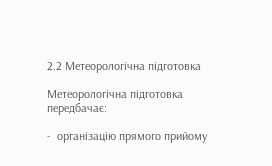2.2 Метеорологічна підготовка

Метеорологічна підготовка передбачає:

-  організацію прямого прийому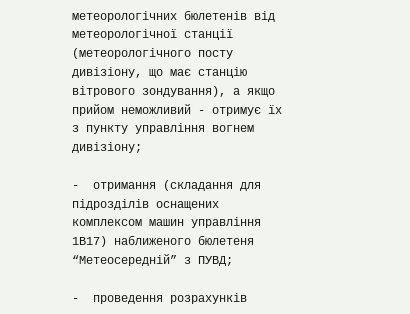метеорологічних бюлетенів від метеорологічної станції (метеорологічного посту дивізіону, що має станцію вітрового зондування), а якщо прийом неможливий - отримує їх з пункту управління вогнем дивізіону;

-  отримання (складання для підрозділів оснащених комплексом машин управління 1В17) наближеного бюлетеня “Метеосередній” з ПУВД;

-  проведення розрахунків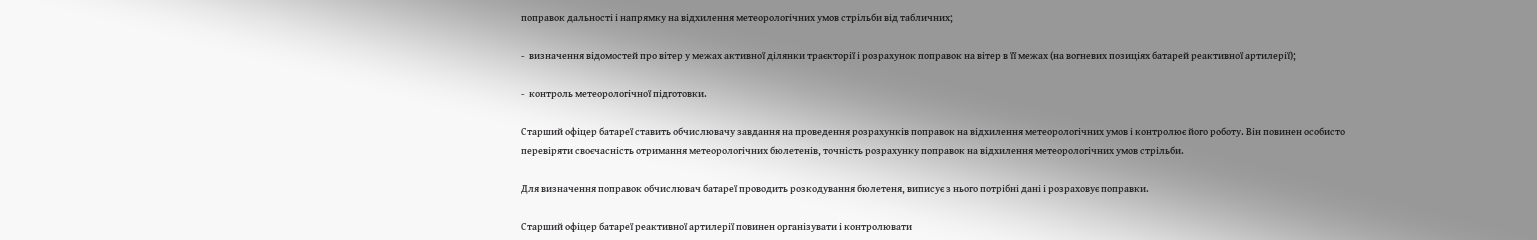поправок дальності і напрямку на відхилення метеорологічних умов стрільби від табличних;

-  визначення відомостей про вітер у межах активної ділянки траєкторії і розрахунок поправок на вітер в її межах (на вогневих позиціях батарей реактивної артилерії);

-  контроль метеорологічної підготовки.

Старший офіцер батареї ставить обчислювачу завдання на проведення розрахунків поправок на відхилення метеорологічних умов і контролює його роботу. Він повинен особисто перевіряти своєчасність отримання метеорологічних бюлетенів, точність розрахунку поправок на відхилення метеорологічних умов стрільби.

Для визначення поправок обчислювач батареї проводить розкодування бюлетеня, виписує з нього потрібні дані і розраховує поправки.

Старший офіцер батареї реактивної артилерії повинен організувати і контролювати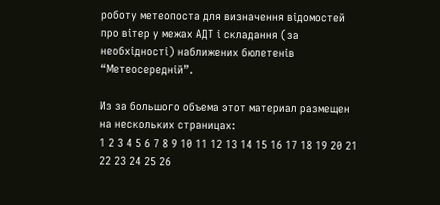роботу метеопоста для визначення відомостей про вітер у межах АДТ і складання (за необхідності) наближених бюлетенів “Метеосередній”.

Из за большого объема этот материал размещен на нескольких страницах:
1 2 3 4 5 6 7 8 9 10 11 12 13 14 15 16 17 18 19 20 21 22 23 24 25 26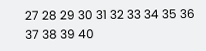27 28 29 30 31 32 33 34 35 36 37 38 39 40